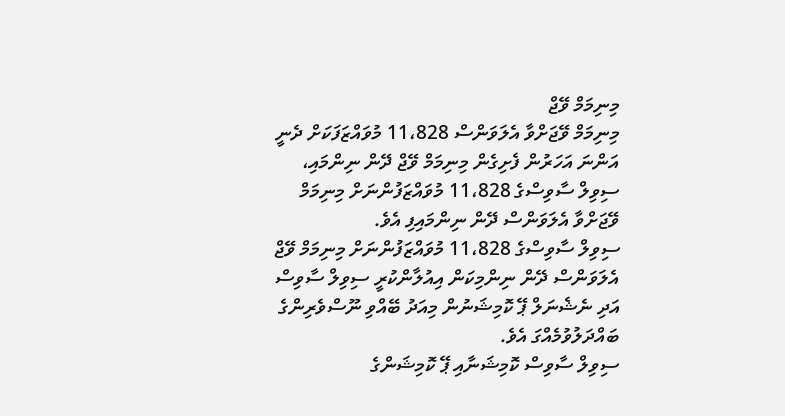މިނިމަމް ވޭޖް
މިނިމަމް ވޭޖަށްވާ އެލަވަންސް 11،828 މުވައްޒަފަކަށް ދެނީ
އަންނަ އަހަރުން ފެށިގެން މިނިމަމް ވޭޖް ދޭން ނިންމައި، ސިވިލް ސާވިސްގެ 11،828 މުވައްޒަފުންނަށް މިނިމަމް ވޭޖަށްވާ އެލަވަންސް ދޭން ނިންމައިފި އެވެ.
ސިވިލް ސާވިސްގެ 11،828 މުވައްޒަފުންނަށް މިނިމަމް ވޭޖް އެލަވަންސް ދޭން ނިންމިކަން އިއުލާންކުރީ ސިވިލް ސާވިސް އަދި ނެޝެނަލް ޕޭ ކޮމިޝަނުން މިއަދު ބޭއްވި ނޫސްވެރިންގެ ބައްދަލުވުމެއްގަ އެވެ.
ސިވިލް ސާވިސް ކޮމިޝަނާއި ޕޭ ކޮމިޝަންގެ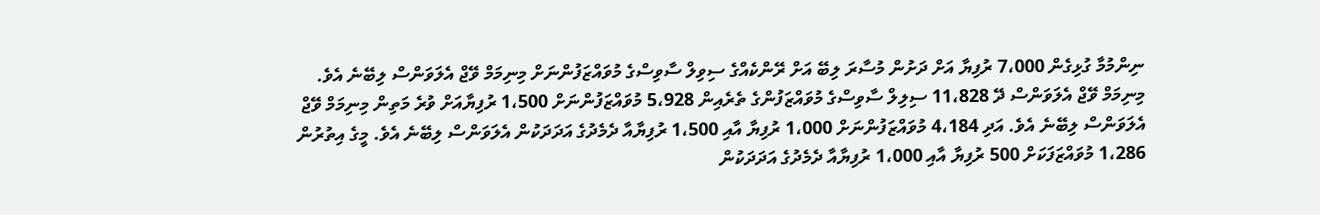ނިންމުމާ ގުޅިގެން 7،000 ރުފިޔާ އަށް ދަށުން މުސާރަ ލިބޭ އަށް ރޭންކެއްގެ ސިވިލް ސާވިސްގެ މުވައްޒަފުންނަށް މިނިމަމް ވޭޖް އެލަވަންސް ލިބޭނެ އެވެ.
މިނިމަމް ވޭޖް އެލަވަންސް ދޭ 11،828 ސިލިލް ސާވިސްގެ މުވައްޒަފުންގެ ތެރެއިން 5،928 މުވައްޒަފުންނަށް 1،500 ރުފިޔާއަށް ވުރެ މަތިން މިނިމަމް ވޭޖް އެލަވަންސް ލިބޭނެ އެވެ. އަދި 4،184 މުވައްޒަފުންނަށް 1،000 ރުފިޔާ އާއި 1،500 ރުފިޔާއާ ދެމެދުގެ އަދަދަކުން އެލަވަންސް ލިބޭނެ އެވެ. މީގެ އިތުރުން 1،286 މުވައްޒަފަކަށް 500 ރުފިޔާ އާއި 1،000 ރުފިޔާއާ ދެމެދުގެ އަދަދަކުން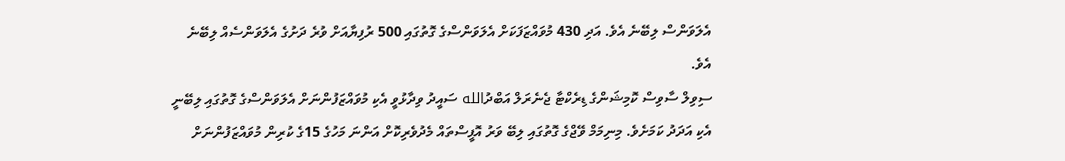އެލަވަންސް ލިބޭނެ އެވެ. އަދި 430 މުވައްޒަފަކަށް އެލަވަންސްގެ ގޮތުގައި 500 ރުފިޔާއަށް ވުރެ ދަށުގެ އެލަވަންސެއް ލިބޭނެ އެވެ.
ސިވިލް ސާވިސް ކޮމިޝަންގެ ޑިރެކްޓާ ޖެނެރަލް އަބްދުالله ސައީދު ވިދާޅުވީ އެކި މުވައްޒަފުންނަށް އެލަވަންސްގެ ގޮތުގައި ލިބޭނީ އެކި އަދަދު ކަމަށެވެ. މިނިމަމް ވޭޖްގެ ގޮތުގައި ލިބޭ ވަރު އޮފީސްތައް މެދުވެރިކޮށް އަންނަ މަހުގެ 15ގެ ކުރިން މުވައްޒަފުންނަށް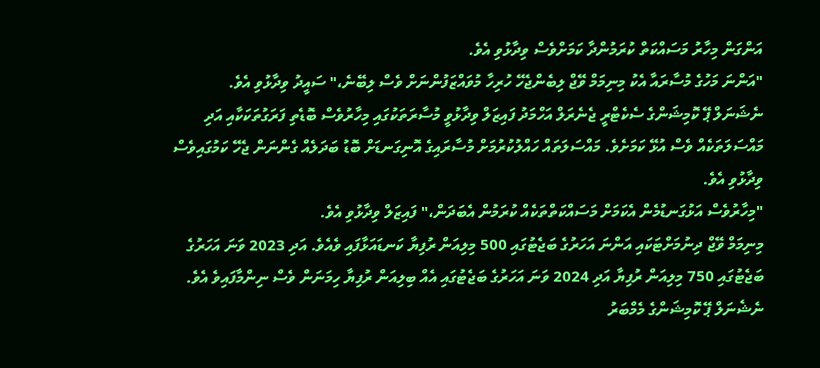އަންގަން މިހާރު މަސައްކަތް ކުރަމުންދާ ކަމަށްވެސް ވިދާޅުވި އެވެ.
"އަންނަ މަހުގެ މުސާރައާ އެކު މިނިމަމް ވޭޖް ލިބެންޖެހޭ ހުރިހާ މުވައްޒަފުންނަށް ވެސް ލިބޭނެ،" ސައީދު ވިދާޅުވި އެވެ.
ނެޝަނަލް ޕޭ ކޮމިޝަންގެ ސެކެޓްރީ ޖެނެރަލް އަހްމަދު ފައިޒަލް ވިދާޅުވީ މުސާރަތަކުގައި މިހާރުވެސް ބޮޑެތި ފަރަގުތަކަކާއި އަދި މައްސަލަތަކެއް ވެސް އުޅޭ ކަމަށެވެ. މައްސަލަތައް ހައްލުކުރުމަށް މުސާރައިގެ އޮނިގަނޑަށް ބޮޑު ބަދަލެއް ގެންނަން ޖެހޭ ކަމުގައިވެސް ވިދާޅުވި އެވެ.
"މިހާރުވެސް އަޅުގަނޑުމެން އެކަމަށް މަސައްކަތްތަކެއް ކުރަމުން އެބަދަން،" ފައިޒަލް ވިދާޅުވި އެވެ.
މިނިމަމް ވޭޖް ދިނުމަށްޓަކައި އަންނަ އަހަރުގެ ބަޖެޓުގައި 500 މިލިއަން ރުފިޔާ ކަނޑައަޅާފައި ވެއެވެ. އަދި 2023 ވަނަ އަހަރުގެ ބަޖެޓުގައި 750 މިލިއަން ރުފިޔާ އަދި 2024 ވަނަ އަހަރުގެ ބަޖެޓުގައި އެއް ބިލިއަން ރުފިޔާ ހިމަނަން ވެސް ނިންމާފައިވެ އެވެ.
ނެޝެނަލް ޕޭ ކޮމިޝަންގެ މެމްބަރު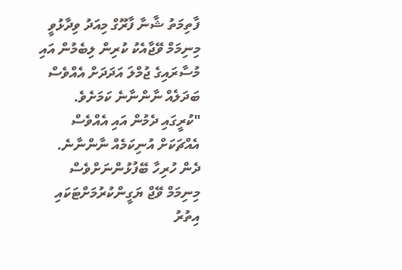ފާތިމަތު ޝާނާ ފާރޫގް މިއަދު ވިދާޅުވީ މިނިމަމް ވޭޖާއެކު ކުރިން ލިބެމުން އައި މުސާރައިގެ ޖުމްލަ އަދަދަށް އެއްވެސް ބަދަލެއް ނާންނާނެ ކަމަށެވެ.
"ކުރީގައި ދެމުން އައި އެއްވެސް އެއްޗަކަށް އުނިކަމެއް ނާންނާނެ. ދެން ހުރިހާ ބޭފުޅުންނަށްވެސް މިނިމަމް ވޭޖް ޔަގީންކުރުމަށްޓަކައި އިތުރު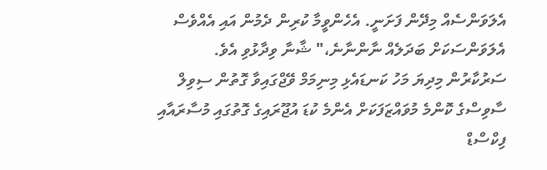އެލަވަންސެއް މިދޭން ފަށަނީ. އެހެންވީމާ ކުރިން ދެމުން އައި އެއްވެސް އެލަވަންސަކަށް ބަދަލެއް ނާންނާނެ،" ޝާނާ ވިދާޅުވި އެވެ.
ސަރުކާރުން މިދިޔަ މަހު ކަނޑައެޅި މިނިމަމް ވޭޖްގައިވާ ގޮތުން ސިވިލް ސާވިސްގެ ކޮންމެ މުވައްޒަފަކަށް އެންމެ ކުޑަ އުޖޫރައިގެ ގޮތުގައި މުސާރައާއި ފިކްސްޑް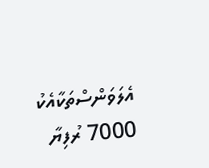އެލަވަންސްތަކާއެކު 7000 ރުފިޔާ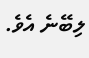ލިބޭނެ އެވެ.